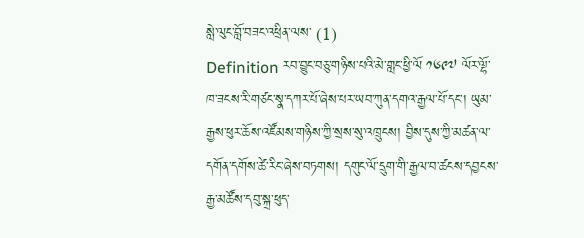སླེ་ལུང་བློ་བཟང་འཕྲིན་ལས་ (1)
Definition རབ་བྱུང་བཅུ་གཉིས་པའི་མེ་གླང་ཕྱི་ལོ ༡༦༩༧ ལོར་ལྷོ་ཁ་ཟངས་རི་གཙང་སྣ་དཀར་པོ་ཞེས་པར་ཡབ་ཀུན་དགའ་རྒྱལ་པོ་དང་། ཡུམ་རྒྱས་ཕུར་ཆོས་འཛོམས་གཉིས་ཀྱི་སྲས་སུ་འཁྲུངས། བྱིས་དུས་ཀྱི་མཚན་ལ་དགོན་དགོས་ཚེ་རིང་ཞེས་བཏགས། དགུང་ལོ་དྲུག་གི་རྒྱལ་བ་ཚངས་དབྱངས་རྒྱ་མཚོས་དབུ་སྐྲ་ཕུད་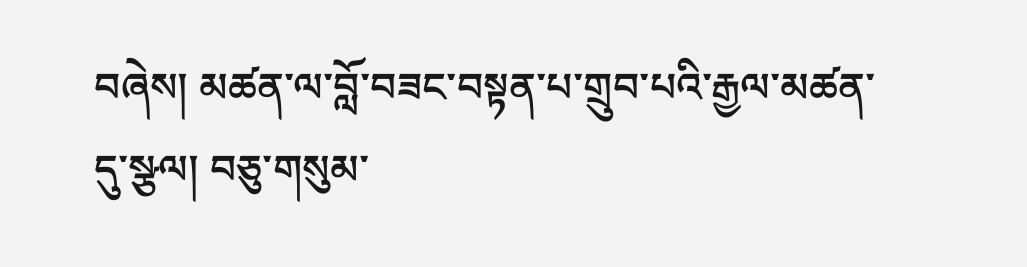བཞེས། མཚན་ལ་བློ་བཟང་བསྟན་པ་གྲུབ་པའི་རྒྱལ་མཚན་དུ་སྩལ། བཅུ་གསུམ་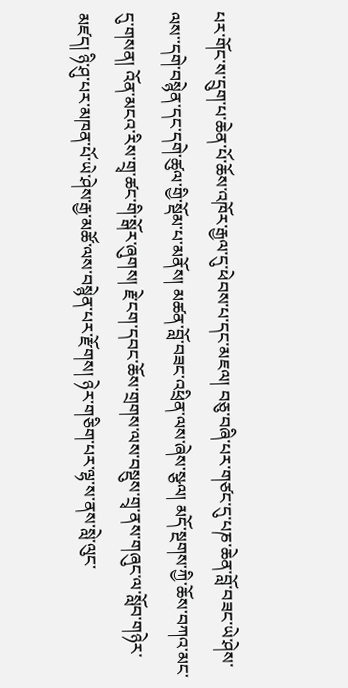པར་གོང་ས་དྲུག་པ་ཆེན་པོ་ཆོས་འཁོར་རྒྱལ་དུ་ཕེབས་པ་དང་མཇལ། བཅུ་བཞི་པར་གཙང་དུ་པཎ་ཆེན་བློ་བཟང་ཡེ་ཤེས་ལས་་དགེ་བསྙེན་དང་དགེ་ཚུལ་གྱི་སྡོམ་པ་མནོས། མཚན་བློ་བཟང་འཕྲིན་ལས་ཞེས་སྩལ། མདོ་སྔགས་ཀྱི་ཆོས་བཀའ་མང་དུ་གསན། འོན་མངའ་རིས་གྲྭ་ཚང་གི་སྒོར་ཞུགས། རྗེ་ངག་དབང་ཆོས་གྲགས་ལས་བསྡུས་གྲྭ་ནས་གཞུང་ལ་སློབ་གཉེར་མཛད། ཉི་ཤུ་པར་མཁན་པོ་ཡེ་ཤེས་རྒྱ་མཚོ་ལས་བསྙེན་པར་རྫོགས། ཉེར་གཅིག་པར་ལྷ་ས་ནས་སླེ་ལུང་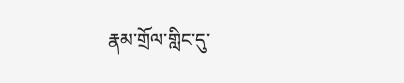རྣམ་གྲོལ་གླིང་དུ་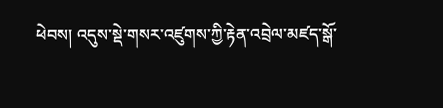ཕེབས། འདུས་སྡེ་གསར་འཛུགས་ཀྱི་རྟེན་འབྲེལ་མཛད་སྒོ་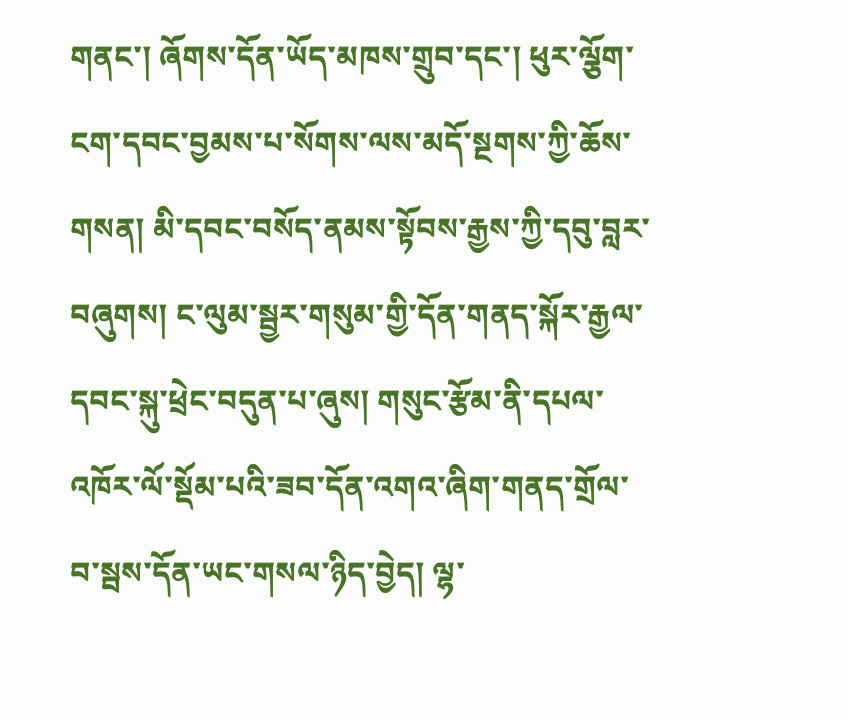གནང་། ཞོགས་དོན་ཡོད་མཁས་གྲུབ་དང་། ཕུར་ལྕོག་ངག་དབང་བྱམས་པ་སོགས་ལས་མདོ་སྔགས་ཀྱི་ཆོས་གསན། མི་དབང་བསོད་ནམས་སྟོབས་རྒྱས་ཀྱི་དབུ་བླར་བཞུགས། ང་ལུམ་སྦྱར་གསུམ་གྱི་དོན་གནད་སྐོར་རྒྱལ་དབང་སྐུ་ཕྲེང་བདུན་པ་ཞུས། གསུང་རྩོམ་ནི་དཔལ་འཁོར་ལོ་སྡོམ་པའི་ཟབ་དོན་འགའ་ཞིག་གནད་གྲོལ་བ་སྦས་དོན་ཡང་གསལ་ཉིད་བྱེད། ལྷ་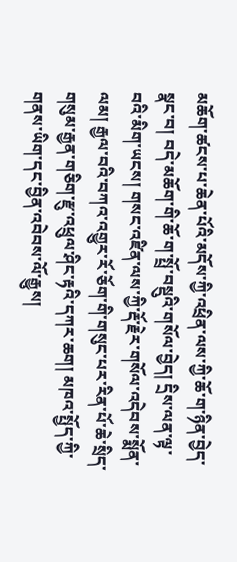མཆོག་ཚངས་པ་ཆེན་པོའི་མདོས་ཀྱི་འཕྲིན་ལས་ཀྱི་ཆོ་ག་ཉིན་བྱེད་སྣང་བ། བདེ་མཆོག་གི་ཆོ་ག་སྤྲོ་བསྡུའི་གསོལ་བྱེད། དྲིས་ལན་ལྟ་བའི་མིག་ཡངས། གསང་འཛིན་ལས་ཀྱི་རྡོ་རྗེར་གསོལ་འདེབས་སྨོན་ལམ། རྒྱལ་བའི་བཀའ་འགྱུར་རོ་ཅོག་གི་གསུང་པར་རིན་པོ་ཆེ་སྲིད་གསུམ་རྒྱན་གཅིག་རྫུ་འཕྲུལ་ཤིང་རྟའི་དཀར་ཆག། མཁའ་སྤྱོད་ཀྱི་གནས་ཡིག་དང་བྱིན་འབེབས་ལོ་རྒྱུས།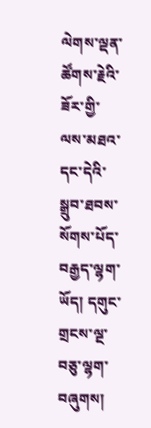ལེགས་ལྡན་ཚོགས་རྗེའི་ཟོར་གྱི་ལས་མཐའ་དང་དེའི་སྒྲུབ་ཐབས་སོགས་པོད་བརྒྱད་ལྷག་ཡོད། དགུང་གྲངས་ལྔ་བཅུ་ལྷག་བཞུགས།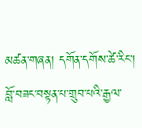མཚན་གཞན། དགོན་དགོས་ཚེ་རིང་། བློ་བཟང་བསྟན་པ་གྲུབ་པའི་རྒྱལ་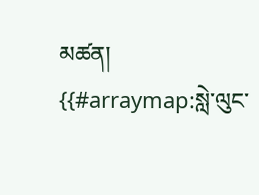མཚན།
{{#arraymap:སླེ་ལུང་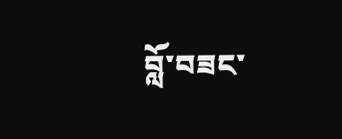བློ་བཟང་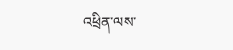འཕྲིན་ལས་